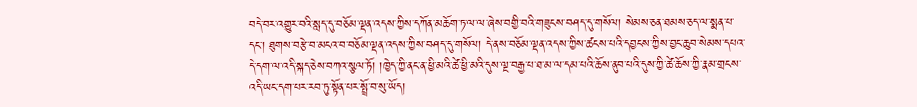བདེ་བར་འགྱུར་བའི་སླད་དུ་བཅོམ་ལྡན་འདས་ཀྱིས་དཀོན་མཆོག་ཏ་ལ་ལ་ཞེས་བགྱི་བའི་གཟུངས་བཤད་དུ་གསོལ། སེམས་ཅན་ཐམས་ཅད་ལ་སྨན་པ་དང་། ཐུགས་བརྩེ་བ་མངའ་བ་བཅོམ་ལྡན་འདས་ཀྱིས་བཤད་དུ་གསོལ། དེ་ནས་བཅོམ་ལྡན་འདས་ཀྱིས་ཚངས་པའི་དབྱངས་ཀྱིས་བྱང་ཆུབ་སེམས་དཔའ་དེ་དག་ལ་འདི་སྐད་ཅེས་བཀའ་སྩལ་ཏོ། །ཁྱེད་ཀྱི་ནང་ན་ཕྱི་མའི་ཚེ་ཕྱི་མའི་དུས་ལྔ་བརྒྱ་པ་ཐ་མ་ལ་དམ་པའི་ཆོས་ནུབ་པའི་དུས་ཀྱི་ཚེ་ཆོས་ཀྱི་རྣམ་གྲངས་འདི་ཡང་དག་པར་རབ་ཏུ་སྟོན་པར་སྤྲོ་བ་སུ་ཡོད།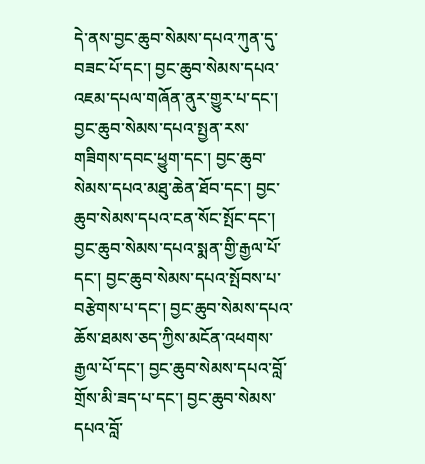དེ་ནས་བྱང་ཆུབ་སེམས་དཔའ་ཀུན་དུ་བཟང་པོ་དང་། བྱང་ཆུབ་སེམས་དཔའ་འཇམ་དཔལ་གཞོན་ནུར་གྱུར་པ་དང་། བྱང་ཆུབ་སེམས་དཔའ་སྤྱན་རས་གཟིགས་དབང་ཕྱུག་དང་། བྱང་ཆུབ་སེམས་དཔའ་མཐུ་ཆེན་ཐོབ་དང་། བྱང་ཆུབ་སེམས་དཔའ་ངན་སོང་སྤོང་དང་། བྱང་ཆུབ་སེམས་དཔའ་སྨན་གྱི་རྒྱལ་པོ་དང་། བྱང་ཆུབ་སེམས་དཔའ་སྤོབས་པ་བརྩེགས་པ་དང་། བྱང་ཆུབ་སེམས་དཔའ་ཆོས་ཐམས་ཅད་ཀྱིས་མངོན་འཕགས་རྒྱལ་པོ་དང་། བྱང་ཆུབ་སེམས་དཔའ་བློ་གྲོས་མི་ཟད་པ་དང་། བྱང་ཆུབ་སེམས་དཔའ་བློ་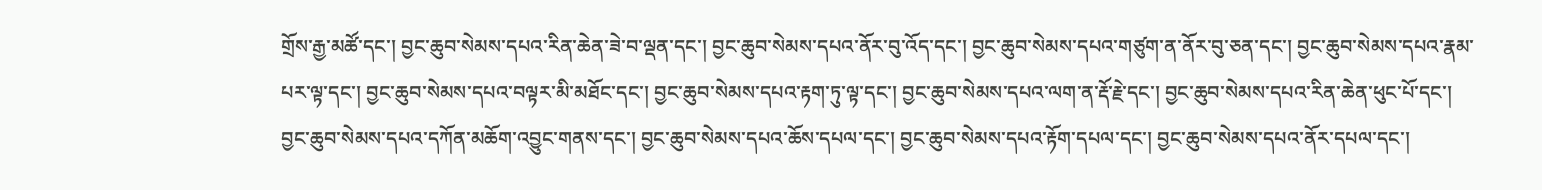གྲོས་རྒྱ་མཚོ་དང་། བྱང་ཆུབ་སེམས་དཔའ་རིན་ཆེན་ཟེ་བ་ལྡན་དང་། བྱང་ཆུབ་སེམས་དཔའ་ནོར་བུ་འོད་དང་། བྱང་ཆུབ་སེམས་དཔའ་གཙུག་ན་ནོར་བུ་ཅན་དང་། བྱང་ཆུབ་སེམས་དཔའ་རྣམ་པར་ལྟ་དང་། བྱང་ཆུབ་སེམས་དཔའ་བལྟར་མི་མཐོང་དང་། བྱང་ཆུབ་སེམས་དཔའ་རྟག་ཏུ་ལྟ་དང་། བྱང་ཆུབ་སེམས་དཔའ་ལག་ན་རྡོ་རྗེ་དང་། བྱང་ཆུབ་སེམས་དཔའ་རིན་ཆེན་ཕུང་པོ་དང་། བྱང་ཆུབ་སེམས་དཔའ་དཀོན་མཆོག་འབྱུང་གནས་དང་། བྱང་ཆུབ་སེམས་དཔའ་ཆོས་དཔལ་དང་། བྱང་ཆུབ་སེམས་དཔའ་རྟོག་དཔལ་དང་། བྱང་ཆུབ་སེམས་དཔའ་ནོར་དཔལ་དང་།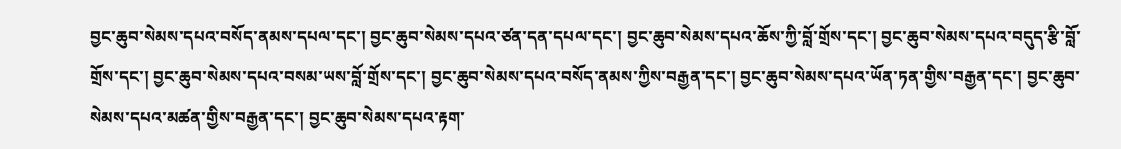བྱང་ཆུབ་སེམས་དཔའ་བསོད་ནམས་དཔལ་དང་། བྱང་ཆུབ་སེམས་དཔའ་ཙན་དན་དཔལ་དང་། བྱང་ཆུབ་སེམས་དཔའ་ཆོས་ཀྱི་བློ་གྲོས་དང་། བྱང་ཆུབ་སེམས་དཔའ་བདུད་རྩི་བློ་གྲོས་དང་། བྱང་ཆུབ་སེམས་དཔའ་བསམ་ཡས་བློ་གྲོས་དང་། བྱང་ཆུབ་སེམས་དཔའ་བསོད་ནམས་ཀྱིས་བརྒྱན་དང་། བྱང་ཆུབ་སེམས་དཔའ་ཡོན་ཏན་གྱིས་བརྒྱན་དང་། བྱང་ཆུབ་སེམས་དཔའ་མཚན་གྱིས་བརྒྱན་དང་། བྱང་ཆུབ་སེམས་དཔའ་རྟག་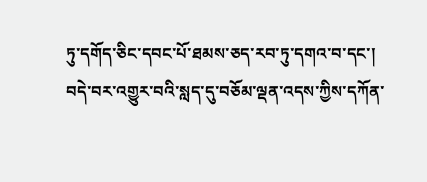ཏུ་དགོད་ཅིང་དབང་པོ་ཐམས་ཅད་རབ་ཏུ་དགའ་བ་དང་།
བདེ་བར་འགྱུར་བའི་སླད་དུ་བཅོམ་ལྡན་འདས་ཀྱིས་དཀོན་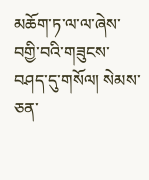མཆོག་ཏ་ལ་ལ་ཞེས་བགྱི་བའི་གཟུངས་བཤད་དུ་གསོལ། སེམས་ཅན་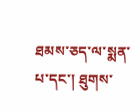ཐམས་ཅད་ལ་སྨན་པ་དང་། ཐུགས་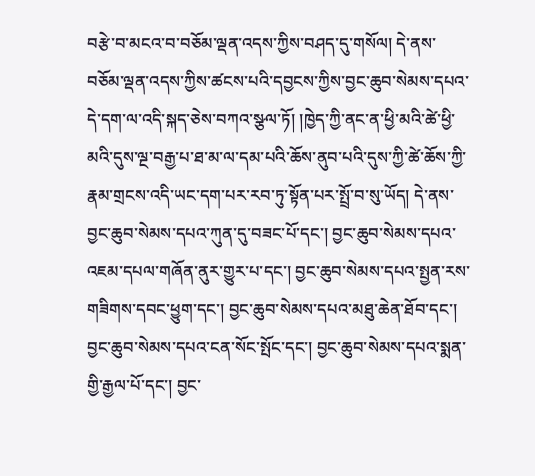བརྩེ་བ་མངའ་བ་བཅོམ་ལྡན་འདས་ཀྱིས་བཤད་དུ་གསོལ། དེ་ནས་བཅོམ་ལྡན་འདས་ཀྱིས་ཚངས་པའི་དབྱངས་ཀྱིས་བྱང་ཆུབ་སེམས་དཔའ་དེ་དག་ལ་འདི་སྐད་ཅེས་བཀའ་སྩལ་ཏོ། །ཁྱེད་ཀྱི་ནང་ན་ཕྱི་མའི་ཚེ་ཕྱི་མའི་དུས་ལྔ་བརྒྱ་པ་ཐ་མ་ལ་དམ་པའི་ཆོས་ནུབ་པའི་དུས་ཀྱི་ཚེ་ཆོས་ཀྱི་རྣམ་གྲངས་འདི་ཡང་དག་པར་རབ་ཏུ་སྟོན་པར་སྤྲོ་བ་སུ་ཡོད། དེ་ནས་བྱང་ཆུབ་སེམས་དཔའ་ཀུན་དུ་བཟང་པོ་དང་། བྱང་ཆུབ་སེམས་དཔའ་འཇམ་དཔལ་གཞོན་ནུར་གྱུར་པ་དང་། བྱང་ཆུབ་སེམས་དཔའ་སྤྱན་རས་གཟིགས་དབང་ཕྱུག་དང་། བྱང་ཆུབ་སེམས་དཔའ་མཐུ་ཆེན་ཐོབ་དང་། བྱང་ཆུབ་སེམས་དཔའ་ངན་སོང་སྤོང་དང་། བྱང་ཆུབ་སེམས་དཔའ་སྨན་གྱི་རྒྱལ་པོ་དང་། བྱང་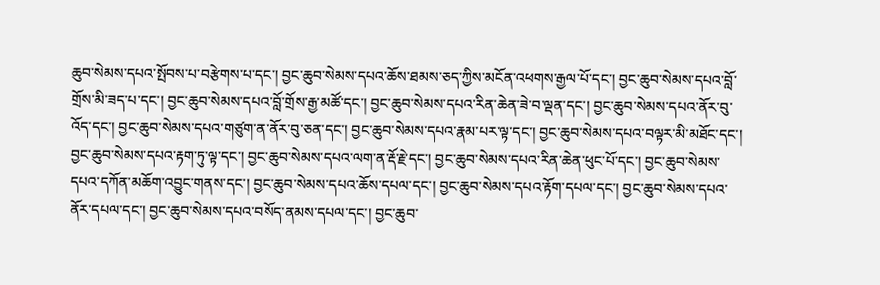ཆུབ་སེམས་དཔའ་སྤོབས་པ་བརྩེགས་པ་དང་། བྱང་ཆུབ་སེམས་དཔའ་ཆོས་ཐམས་ཅད་ཀྱིས་མངོན་འཕགས་རྒྱལ་པོ་དང་། བྱང་ཆུབ་སེམས་དཔའ་བློ་གྲོས་མི་ཟད་པ་དང་། བྱང་ཆུབ་སེམས་དཔའ་བློ་གྲོས་རྒྱ་མཚོ་དང་། བྱང་ཆུབ་སེམས་དཔའ་རིན་ཆེན་ཟེ་བ་ལྡན་དང་། བྱང་ཆུབ་སེམས་དཔའ་ནོར་བུ་འོད་དང་། བྱང་ཆུབ་སེམས་དཔའ་གཙུག་ན་ནོར་བུ་ཅན་དང་། བྱང་ཆུབ་སེམས་དཔའ་རྣམ་པར་ལྟ་དང་། བྱང་ཆུབ་སེམས་དཔའ་བལྟར་མི་མཐོང་དང་། བྱང་ཆུབ་སེམས་དཔའ་རྟག་ཏུ་ལྟ་དང་། བྱང་ཆུབ་སེམས་དཔའ་ལག་ན་རྡོ་རྗེ་དང་། བྱང་ཆུབ་སེམས་དཔའ་རིན་ཆེན་ཕུང་པོ་དང་། བྱང་ཆུབ་སེམས་དཔའ་དཀོན་མཆོག་འབྱུང་གནས་དང་། བྱང་ཆུབ་སེམས་དཔའ་ཆོས་དཔལ་དང་། བྱང་ཆུབ་སེམས་དཔའ་རྟོག་དཔལ་དང་། བྱང་ཆུབ་སེམས་དཔའ་ནོར་དཔལ་དང་། བྱང་ཆུབ་སེམས་དཔའ་བསོད་ནམས་དཔལ་དང་། བྱང་ཆུབ་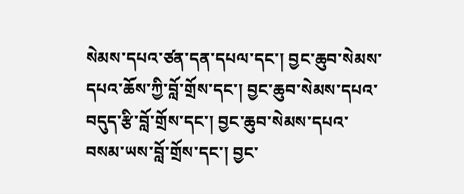སེམས་དཔའ་ཙན་དན་དཔལ་དང་། བྱང་ཆུབ་སེམས་དཔའ་ཆོས་ཀྱི་བློ་གྲོས་དང་། བྱང་ཆུབ་སེམས་དཔའ་བདུད་རྩི་བློ་གྲོས་དང་། བྱང་ཆུབ་སེམས་དཔའ་བསམ་ཡས་བློ་གྲོས་དང་། བྱང་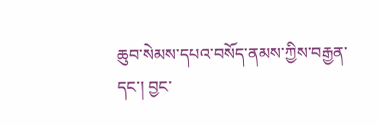ཆུབ་སེམས་དཔའ་བསོད་ནམས་ཀྱིས་བརྒྱན་དང་། བྱང་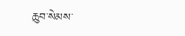ཆུབ་སེམས་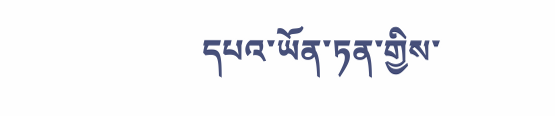དཔའ་ཡོན་ཏན་གྱིས་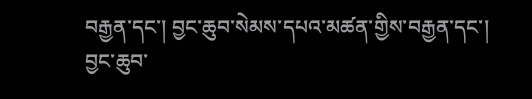བརྒྱན་དང་། བྱང་ཆུབ་སེམས་དཔའ་མཚན་གྱིས་བརྒྱན་དང་། བྱང་ཆུབ་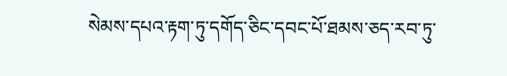སེམས་དཔའ་རྟག་ཏུ་དགོད་ཅིང་དབང་པོ་ཐམས་ཅད་རབ་ཏུ་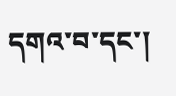དགའ་བ་དང་།